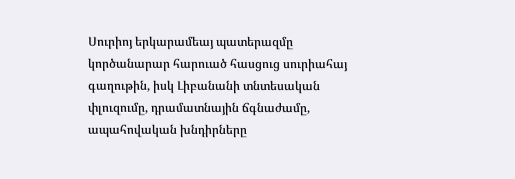Սուրիոյ երկարամեայ պատերազմը կործանարար հարուած հասցուց սուրիահայ գաղութին, իսկ Լիբանանի տնտեսական փլուզումը, դրամատնային ճգնաժամը, ապահովական խնդիրները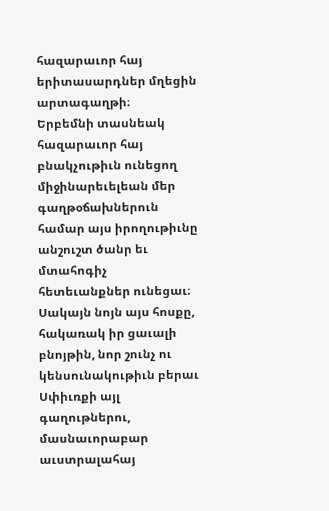հազարաւոր հայ երիտասարդներ մղեցին արտագաղթի։
Երբեմնի տասնեակ հազարաւոր հայ բնակչութիւն ունեցող միջինարեւելեան մեր գաղթօճախներուն համար այս իրողութիւնը անշուշտ ծանր եւ մտահոգիչ հետեւանքներ ունեցաւ։ Սակայն նոյն այս հոսքը, հակառակ իր ցաւալի բնոյթին, նոր շունչ ու կենսունակութիւն բերաւ Սփիւռքի այլ գաղութներու, մասնաւորաբար աւստրալահայ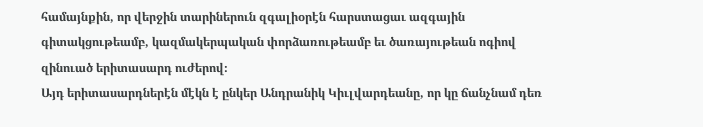համայնքին, որ վերջին տարիներուն զգալիօրէն հարստացաւ ազգային գիտակցութեամբ, կազմակերպական փորձառութեամբ եւ ծառայութեան ոգիով զինուած երիտասարդ ուժերով։
Այդ երիտասարդներէն մէկն է ընկեր Անդրանիկ Կիւլվարդեանը, որ կը ճանչնամ դեռ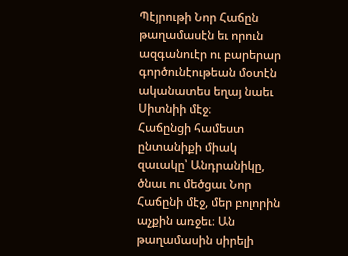Պէյրութի Նոր Հաճըն թաղամասէն եւ որուն ազգանուէր ու բարերար գործունէութեան մօտէն ականատես եղայ նաեւ Սիտնիի մէջ։
Հաճընցի համեստ ընտանիքի միակ զաւակը՝ Անդրանիկը, ծնաւ ու մեծցաւ Նոր Հաճընի մէջ, մեր բոլորին աչքին առջեւ։ Ան թաղամասին սիրելի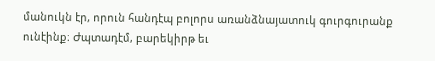մանուկն էր, որուն հանդէպ բոլորս առանձնայատուկ գուրգուրանք ունէինք։ Ժպտադէմ, բարեկիրթ եւ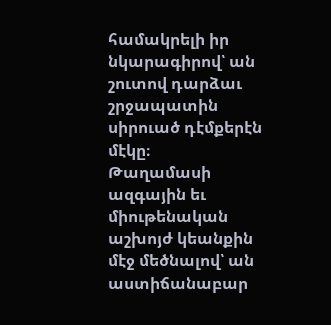համակրելի իր նկարագիրով՝ ան շուտով դարձաւ շրջապատին սիրուած դէմքերէն մէկը։
Թաղամասի ազգային եւ միութենական աշխոյժ կեանքին մէջ մեծնալով՝ ան աստիճանաբար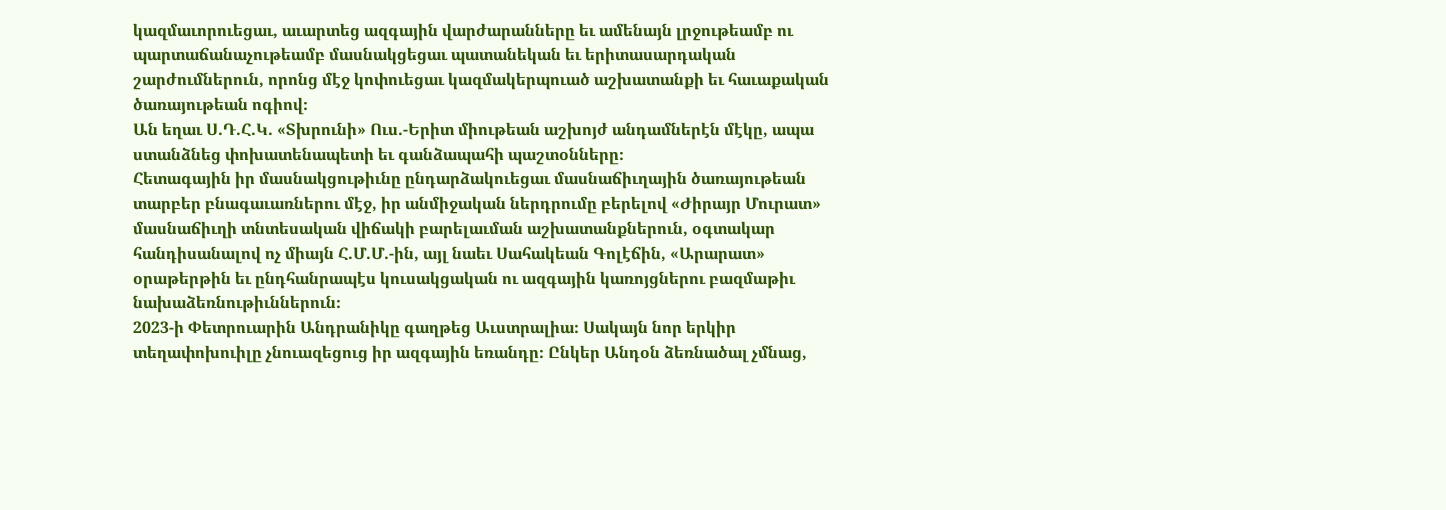կազմաւորուեցաւ, աւարտեց ազգային վարժարանները եւ ամենայն լրջութեամբ ու պարտաճանաչութեամբ մասնակցեցաւ պատանեկան եւ երիտասարդական շարժումներուն, որոնց մէջ կոփուեցաւ կազմակերպուած աշխատանքի եւ հաւաքական ծառայութեան ոգիով։
Ան եղաւ Ս.Դ.Հ.Կ. «Տխրունի» Ուս.-Երիտ միութեան աշխոյժ անդամներէն մէկը, ապա ստանձնեց փոխատենապետի եւ գանձապահի պաշտօնները։
Հետագային իր մասնակցութիւնը ընդարձակուեցաւ մասնաճիւղային ծառայութեան տարբեր բնագաւառներու մէջ, իր անմիջական ներդրումը բերելով «Ժիրայր Մուրատ» մասնաճիւղի տնտեսական վիճակի բարելաւման աշխատանքներուն, օգտակար հանդիսանալով ոչ միայն Հ.Մ.Մ.-ին, այլ նաեւ Սահակեան Գոլէճին, «Արարատ» օրաթերթին եւ ընդհանրապէս կուսակցական ու ազգային կառոյցներու բազմաթիւ նախաձեռնութիւններուն։
2023-ի Փետրուարին Անդրանիկը գաղթեց Աւստրալիա։ Սակայն նոր երկիր տեղափոխուիլը չնուազեցուց իր ազգային եռանդը։ Ընկեր Անդօն ձեռնածալ չմնաց,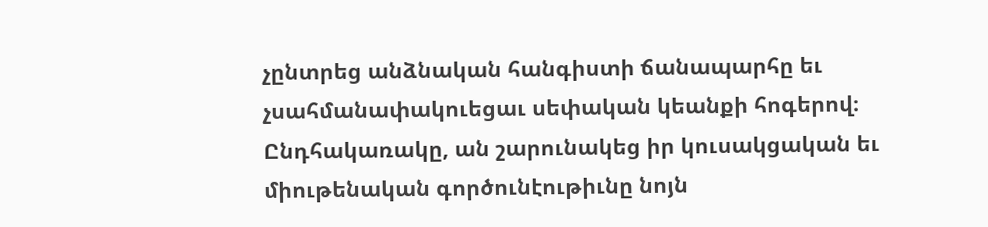չընտրեց անձնական հանգիստի ճանապարհը եւ չսահմանափակուեցաւ սեփական կեանքի հոգերով։ Ընդհակառակը, ան շարունակեց իր կուսակցական եւ միութենական գործունէութիւնը նոյն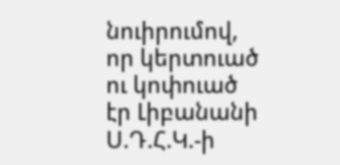նուիրումով, որ կերտուած ու կոփուած էր Լիբանանի Ս.Դ.Հ.Կ.-ի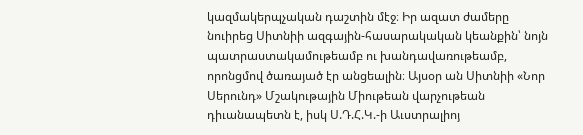կազմակերպչական դաշտին մէջ։ Իր ազատ ժամերը նուիրեց Սիտնիի ազգային-հասարակական կեանքին՝ նոյն պատրաստակամութեամբ ու խանդավառութեամբ, որոնցմով ծառայած էր անցեալին։ Այսօր ան Սիտնիի «Նոր Սերունդ» Մշակութային Միութեան վարչութեան դիւանապետն է, իսկ Ս.Դ.Հ.Կ.-ի Աւստրալիոյ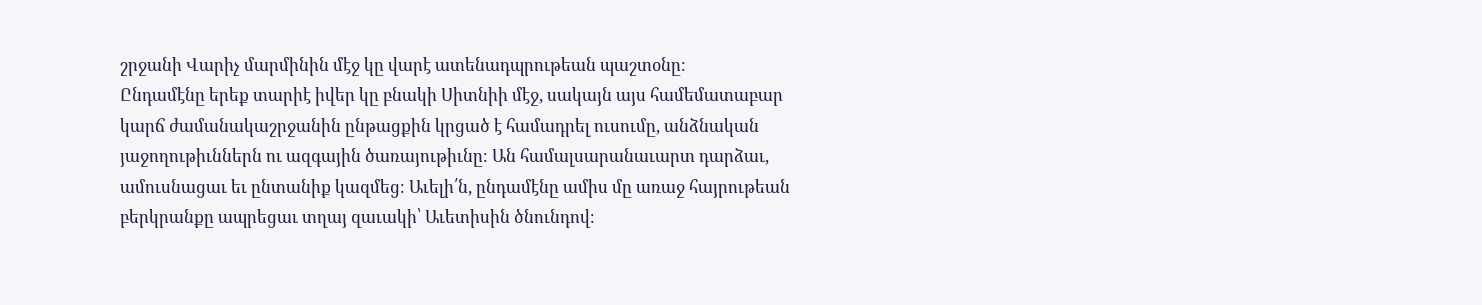շրջանի Վարիչ մարմինին մէջ կը վարէ ատենադպրութեան պաշտօնը։
Ընդամէնը երեք տարիէ իվեր կը բնակի Սիտնիի մէջ, սակայն այս համեմատաբար կարճ ժամանակաշրջանին ընթացքին կրցած է համադրել ուսումը, անձնական յաջողութիւններն ու ազգային ծառայութիւնը։ Ան համալսարանաւարտ դարձաւ, ամուսնացաւ եւ ընտանիք կազմեց։ Աւելի՛ն, ընդամէնը ամիս մը առաջ հայրութեան բերկրանքը ապրեցաւ տղայ զաւակի՝ Աւետիսին ծնունդով։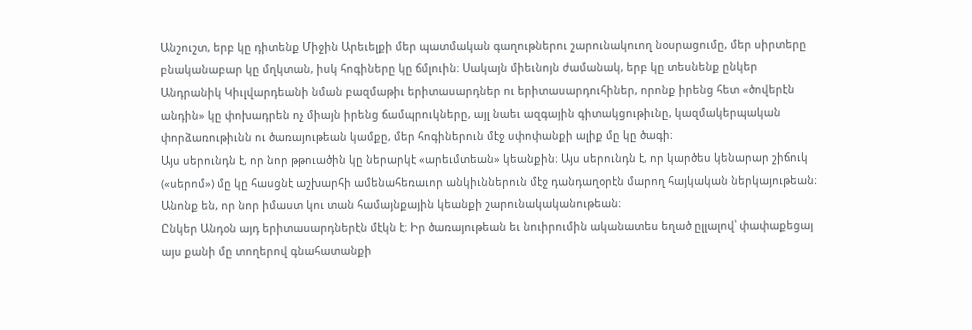Անշուշտ, երբ կը դիտենք Միջին Արեւելքի մեր պատմական գաղութներու շարունակուող նօսրացումը, մեր սիրտերը բնականաբար կը մղկտան, իսկ հոգիները կը ճմլուին։ Սակայն միեւնոյն ժամանակ, երբ կը տեսնենք ընկեր Անդրանիկ Կիւլվարդեանի նման բազմաթիւ երիտասարդներ ու երիտասարդուհիներ, որոնք իրենց հետ «ծովերէն անդին» կը փոխադրեն ոչ միայն իրենց ճամպրուկները, այլ նաեւ ազգային գիտակցութիւնը, կազմակերպական փորձառութիւնն ու ծառայութեան կամքը, մեր հոգիներուն մէջ սփոփանքի ալիք մը կը ծագի։
Այս սերունդն է, որ նոր թթուածին կը ներարկէ «արեւմտեան» կեանքին։ Այս սերունդն է, որ կարծես կենարար շիճուկ («սերոմ») մը կը հասցնէ աշխարհի ամենահեռաւոր անկիւններուն մէջ դանդաղօրէն մարող հայկական ներկայութեան։ Անոնք են, որ նոր իմաստ կու տան համայնքային կեանքի շարունակականութեան։
Ընկեր Անդօն այդ երիտասարդներէն մէկն է։ Իր ծառայութեան եւ նուիրումին ականատես եղած ըլլալով՝ փափաքեցայ այս քանի մը տողերով գնահատանքի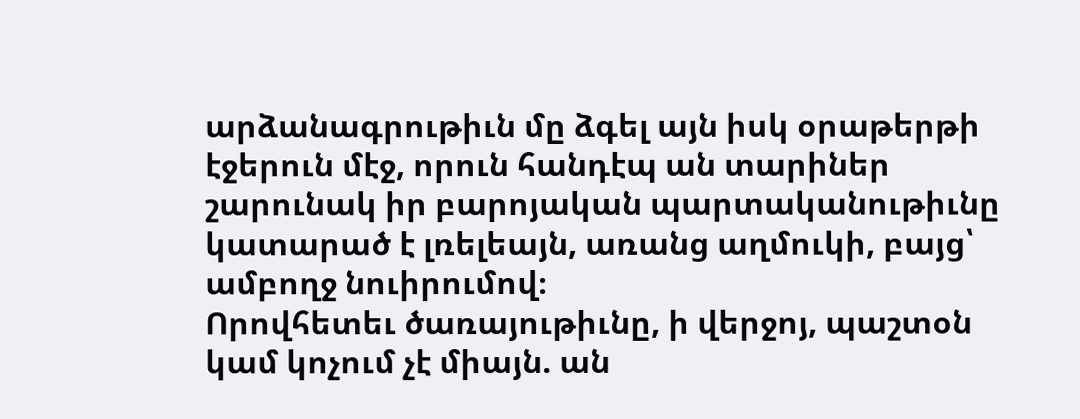արձանագրութիւն մը ձգել այն իսկ օրաթերթի էջերուն մէջ, որուն հանդէպ ան տարիներ շարունակ իր բարոյական պարտականութիւնը կատարած է լռելեայն, առանց աղմուկի, բայց՝ ամբողջ նուիրումով։
Որովհետեւ ծառայութիւնը, ի վերջոյ, պաշտօն կամ կոչում չէ միայն. ան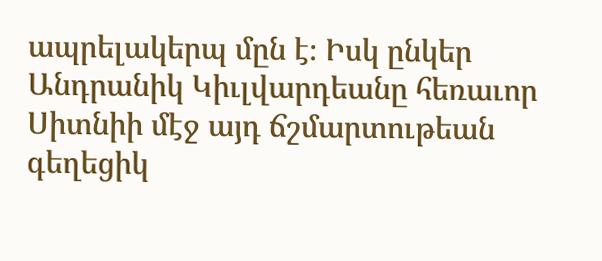ապրելակերպ մըն է։ Իսկ ընկեր Անդրանիկ Կիւլվարդեանը հեռաւոր Սիտնիի մէջ այդ ճշմարտութեան գեղեցիկ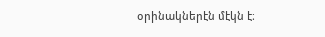օրինակներէն մէկն է։